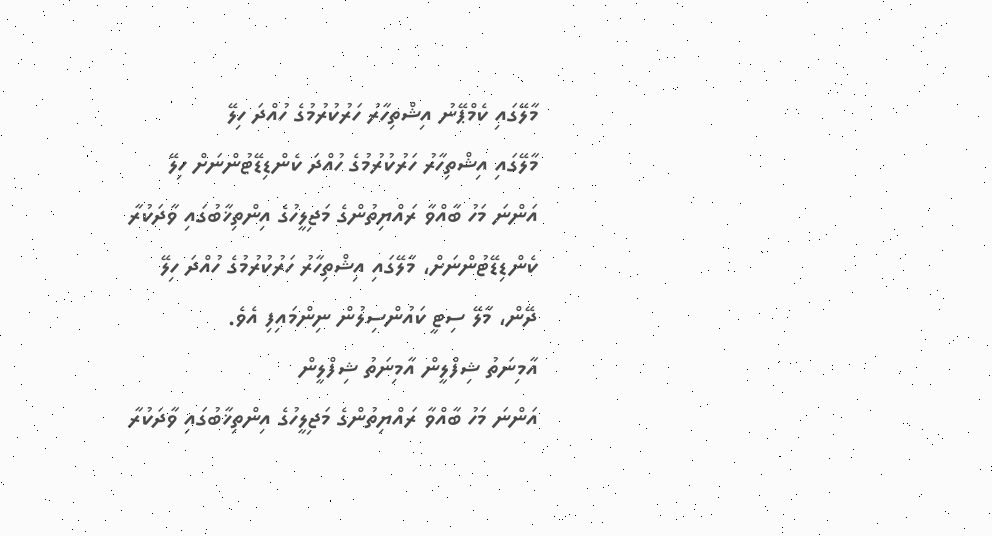މާލޭގައި ކެމްޕޭނު އިޝްތިހާރު ހަރުކުރުމުގެ ހުއްދަ ހިލޭ
މާލޭގައި އިޝްތިހާރު ހަރުކުރުމުގެ ހުއްދަ ކެންޑިޑޭޓުންނަށް ހިލޭ
އަންނަ މަހު ބާއްވާ ރައްޔިތުންގެ މަޖިލީހުގެ އިންތިޚާބުގައި ވާދަކުރާ ކެންޑިޑޭޓުންނަށް، މާލޭގައި އިޝްތިހާރު ހަރުކުރުމުގެ ހުއްދަ ހިލޭ ދޭން، މާލޭ ސިޓީ ކައުންސިލުން ނިންމައިފި އެވެ.
އާމިނަތު ޝިފްލީން އާމިނަތު ޝިފްލީން
އަންނަ މަހު ބާއްވާ ރައްޔިތުންގެ މަޖިލީހުގެ އިންތިޚާބުގައި ވާދަކުރާ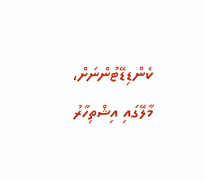ކެންޑިޑޭޓުންނަށް، މާލޭގައި އިޝްތިހާރު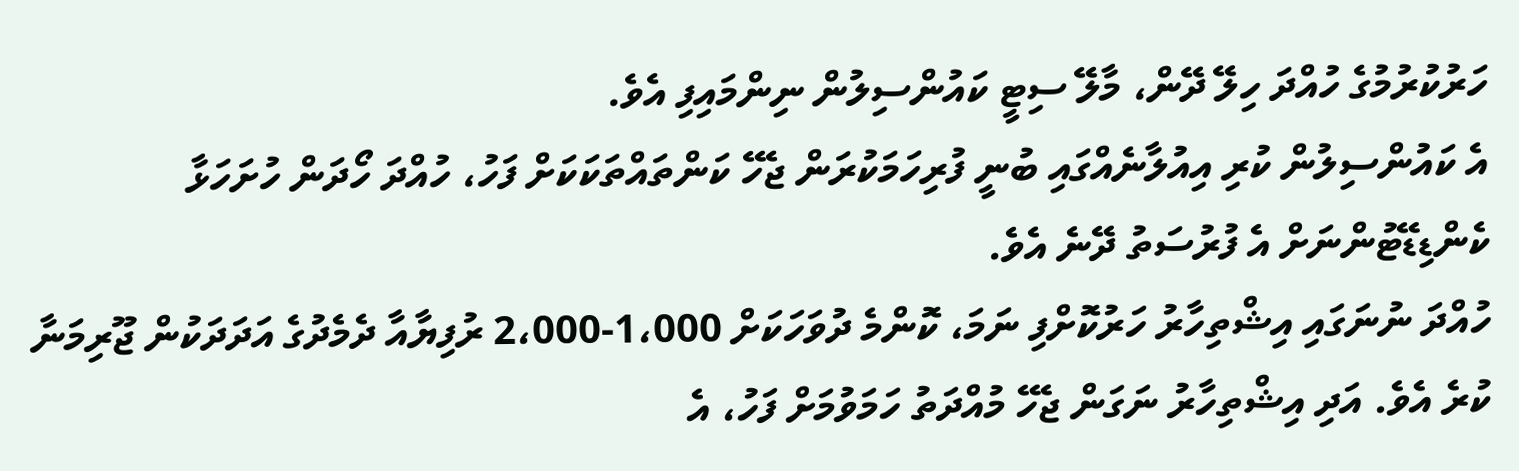ހަރުކުރުމުގެ ހުއްދަ ހިލޭ ދޭން، މާލޭ ސިޓީ ކައުންސިލުން ނިންމައިފި އެވެ.
އެ ކައުންސިލުން ކުރި އިއުލާނެއްގައި ބުނީ ފުރިހަމަކުރަން ޖެހޭ ކަންތައްތަކަކަށް ފަހު، ހުއްދަ ހޯދަން ހުށަހަޅާ ކެންޑިޑޭޓުންނަށް އެ ފުރުސަތު ދޭނެ އެވެ.
ހުއްދަ ނުނަގައި އިޝްތިހާރު ހަރުކޮށްފި ނަމަ، ކޮންމެ ދުވަހަކަށް 1،000-2،000 ރުފިޔާއާ ދެމެދުގެ އަދަދަކުން ޖޫރިމަނާ ކުރެ އެވެ. އަދި އިޝްތިހާރު ނަގަން ޖެހޭ މުއްދަތު ހަމަވުމަށް ފަހު، އެ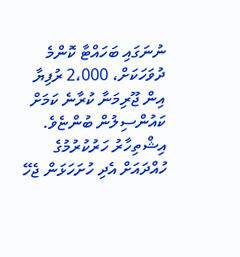ނުނަގައި ބަހައްޓާ ކޮންމެ ދުވަހަކަށް، 2،000 ރުފިޔާ އިން ޖޫރިމަނާ ކުރާނެ ކަމަށް ކައުންސިލުން ބުންޏެވެ.
އިޝްތިހާރު ހަރުކުރުމުގެ ހުއްދައަށް އެދި ހުށަހަޅަން ޖެހޭ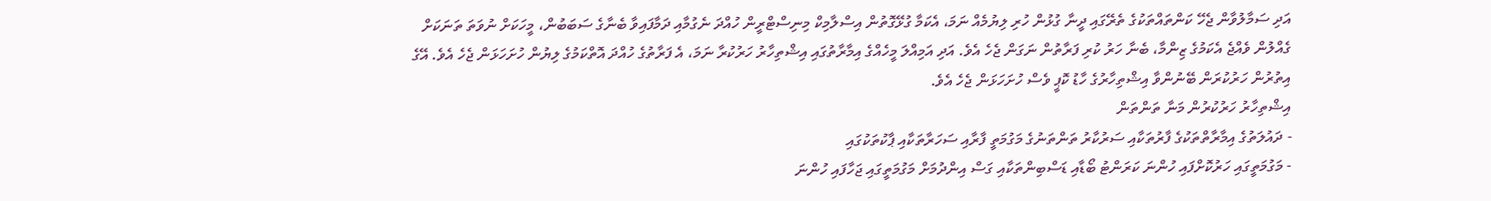އަދި ސަމާލުވާން ޖެހޭ ކަންތައްތަކުގެ ތެރޭގައި ދީނާ ގުޅުން ހުރި ލިޔުމެއް ނަމަ، އެކަމާ ގުޅޭގޮތުން އިސްލާމިކް މިނިސްޓްރީން ހުއްދަ ނެގުމާއި ދަމާފައިވާ ބެނާގެ ސަބަބުން، މީހަކަށް ނުވަތަ ތަނަކަށް ގެއްލުން ވެއްޖެ އެކަމުގެ ޒިންމާ، ބެނާ ހަރު ކުރި ފަރާތުން ނަގަން ޖެހެ އެވެ. އަދި އަމިއްލަ މީހެއްގެ އިމާރާތުގައި އިޝްތިހާރު ހަރުކުރާ ނަމަ، އެ ފަރާތުގެ ހުއްދަ އޮތްކަމުގެ ލިޔުން ހުށަހަޅަން ޖެހެ އެވެ. އޭގެ އިތުރުން ހަރުކުރަން ބޭނުންވާ އިޝްތިހާރުގެ ހާޑު ކޮޕީ ވެސް ހުށަހަޅަން ޖެހެ އެވެ.
އިޝްތިހާރު ހަރުކުރުން މަނާ ތަންތަން
- ދައުލަތުގެ އިމާރާތްތަކުގެ ފާރުތަކާއި ސަރުކާރު ތަންތަނުގެ މަގުމަތީ ފާރާއި ސަހަރާތަކާއި ޕާކުތަކުގައި
- މަގުމަތީގައި ހަރުކޮށްފައި ހުންނަ ކަރަންޓު ބޯޑާއި ޑަސްބިންތަކާއި ގަސް އިންދުމަށް މަގުމަތީގައި ޖަހާފައި ހުންނަ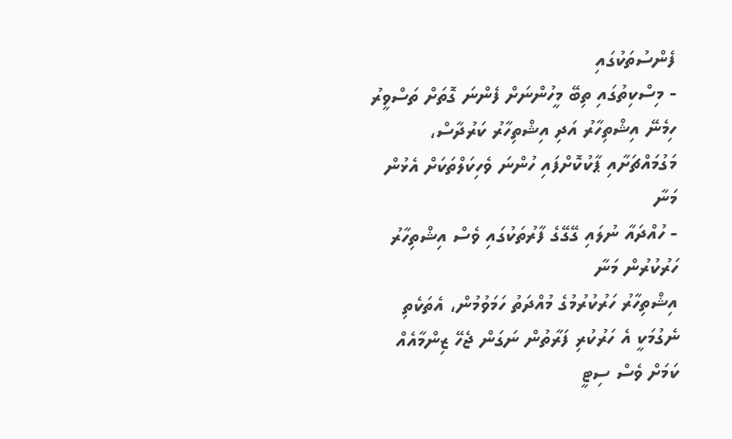ފެންސުތަކުގައި
- މިސްކިތުގައި ތިބޭ މީހުންނަށް ފެންނަ ގޮތަށް ތަސްވީރު ހިމެނޭ އިޝްތިހާރު އަދި އިޝްތިހާރު ކަރުދާސް، މަގުމައްޗަށާއި ޕާކުކޮށްފައި ހުންނަ ވެހިކަލްތަކަށް އެޅުން މަނާ
- ހުއްދައާ ނުލައި ގޭގޭގެ ފާރުތަކުގައި ވެސް އިޝްތިހާރު ހަރުކުރުން މަނާ
އިޝްތިހާރު ހަރުކުރުމުގެ މުއްދަތު ހަމަވުމުން، އެތަކެތި ނެގުމަކީ އެ ހަރުކުރި ފަރާތުން ނަގަން ޖެހޭ ޒިންމާއެއް ކަމަށް ވެސް ސިޓީ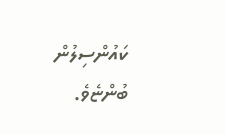ކައުންސިލުން ބުންޏެވެ.